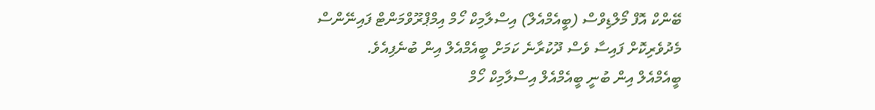ބޭންކް އޮފް މޯލްޑިވްސް (ބީއެމްއެލް) އިސްލާމިކް ހޯމް އިމްޕްރޫވްމަންޓް ފައިނޭންސް މެދުވެރިކޮށް ފައިސާ ވެސް ދޫކުރާނެ ކަމަށް ބީއެމްއެލް އިން ބުނެފިއެވެ.
ބީއެމްއެލް އިން ބުނީ ބީއެމްއެލް އިސްލާމިކް ހޯމް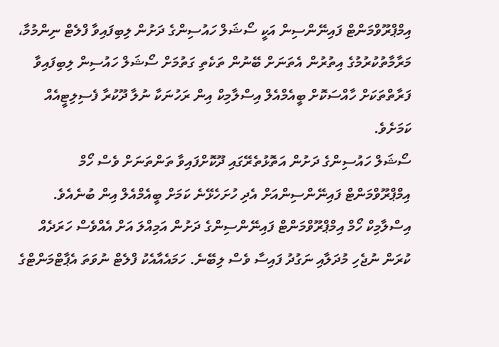އިމްޕްރޫވްމަންޓް ފައިނޭންސިން އަކީ ސޯޝަލް ހައުސިންގެ ދަށުން ލިބިފައިވާ ފްލެޓް ނިންމުމާ، މަރާމާތުކުރުމުގެ އިތުރުން އެތަނަށް ބޭނުން ތަކެތި ގަތުމަށް ސޯޝަލް ހައުސިން ލިބިފައިވާ ފަރާތްތަކަށް ހާއްސަކޮށް ބީއެމްއެލް އިސްލާމިކް އިން ރަހުނަކާ ނުލާ ދޫކުރާ ފެސިލިޓީއެއް ކަމަށެވެ.
ސޯޝަލް ހައުސިންގެ ދަށުން އަތޮޅުތެރޭގައި ދޫކޮށްފައިވާ ތަންތަނަށް ވެސް ހޯމް އިމްޕްރޫވްމަންޓް ފައިނޭންސިންއަށް އެދި ހުށަހެޅޭނެ ކަމަށް ބީއެމްއެލް އިން ބުނެއެވެ.
އިސްލާމިކް ހޯމް އިމްޕްރޫވްމަންޓް ފައިނޭންސިންގެ ދަށުން އަމިއްލަ އަށް އެއްވެސް ހަރަދެއް ކުރަން ނުޖެހި މުދަލާއި ނަގުދު ފައިސާ ވެސް ލިބޭނެ. ހަމައެއާއެކު ފްލެޓް ނުވަތަ އެޕާޓްމަންޓްގެ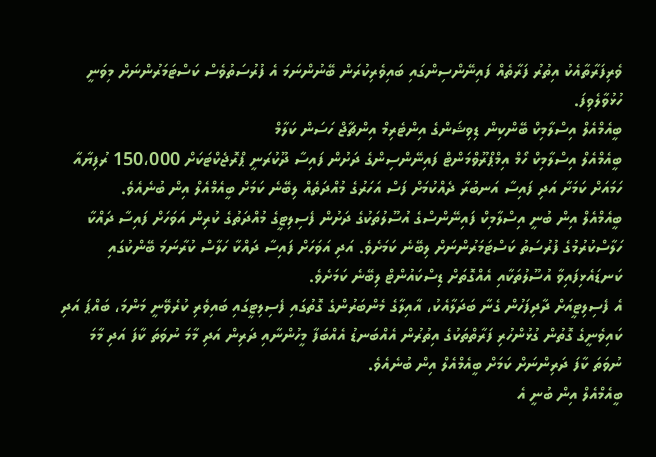ވެރިފަރާތާއެކު އިތުރު ފަރާތެއް ފައިނޭންސިންގައި ބައިވެރިކުރަން ބޭނުންނަމަ އެ ފުރުސަތުވެސް ކަސްޓަމަރުންނަށް މިވަނީ ހުޅުވާލެވިފަ.
ބީއެމްއެލް އިސްލާމިކް ބޭންކިން ޑިވިޝަންގެ އިންޓެރިމް އިންޗާޖް ހަސަން ކަލާމް
ބީއެމްއެލް އިސްލާމިކް ހޯމް އިމްޕްރޫވްމަންޓް ފައިނޭންސިންގެ ދަށުން ފައިސާ ދޫކުރަނީ ޕްރޮޖެކްޓަކަށް 150،000 ރުފިޔާއާ ހަމައަށް ކަމަށާ އަދި ފައިސާ އަނބުރާ ދެއްކުމަށް ފަސް އަހަރުގެ މުއްދަތެއް ލިބޭނެ ކަމަށް ބީއެމްއެލް އިން ބުނެއެވެ.
ބީއެމްއެލް އިން ބުނީ އިސްލާމިކް ފައިނޭންސްގެ އުސޫލުތަކުގެ ދަށުން ފެސިލިޓީގެ މުއްދަތުގެ ކުރިން އަވަހަށް ފައިސާ ދައްކާ ހަލާސްކުރުމުގެ ފުރުސަތު ކަސްޓަމަރުންނަށް ލިބޭނެ ކަމަށެވެ. އަދި އަވަހަށް ފައިސާ ދައްކާ ހަލާސް ކުރާނަމަ ބޭންކުގައި ކަނޑައެޅިފައިވާ އުސޫލުތަކާއި އެއްގޮތަށް ޑިސްކައުންޓް ލިބޭނެ ކަމަށެވެ.
އެ ފެސިލިޓީއަށް ދާދިފަހުން ގެނާ ބަދަލާއެކު، އާއިލާގެ މެންބަރުންގެ ގޮތުގައި ފެސިލިޓީގައި ބައިވެރި ކުރެވޭނީ މަންމަ، ބައްޕަ އަދި ކައިވެނީގެ ގޮތުން ގުޅުންހުރި ފަރާތްތަކުގެ އިތުރުން އެއްބަނޑު އެއްބަފާ މީހުންނާއި ދަރިން އަދި މާމަ ނުވަތަ ކާފަ އަދި މާމަ ނުވަތަ ކާފަ ދަރިންނަށް ކަމަށް ބީއެމްއެލް އިން ބުނެއެވެ.
ބީއެމްއެލް އިން ބުނީ އެ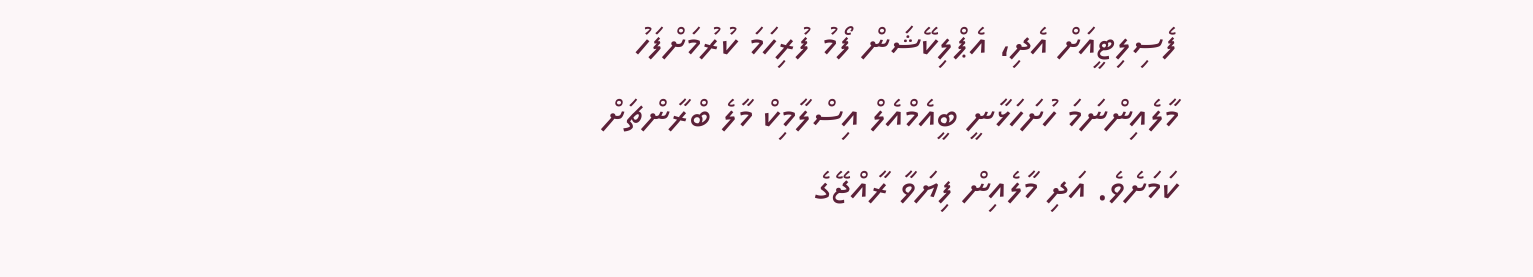ފެސިލިޓީއަށް އެދި، އެޕްލިކޭޝަން ފޯމު ފުރިހަމަ ކުރުމަށްފަހު މާލެއިންނަމަ ހުށަހަޅާނީ ބީއެމްއެލް އިސްލާމިކް މާލެ ބްރާންޗަށް ކަމަށެވެ. އަދި މާލެއިން ފިޔަވާ ރާއްޖޭގެ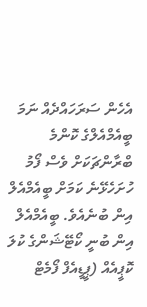އެހެން ސަރަހައްދެއް ނަމަ ބީއެމްއެލްގެ ކޮންމެ ބްރާންޗަކަށް ވެސް ފޯމު ހުށަހެޅޭނެ ކަމަށް ބީއެމްއެލް އިން ބުނެއެވެ. ބީއެމްއެލް އިން ބުނީ ކޯޓޭޝަންގެ ކުލަ ކޮޕީއެއް (ޕީޑީއެފް ފޯމެޓް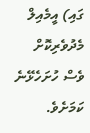ގައި) އީމެއިލް މެދުވެރިކޮށް ވެސް ހުށަހެޅޭނެ ކަމަށެވެ.